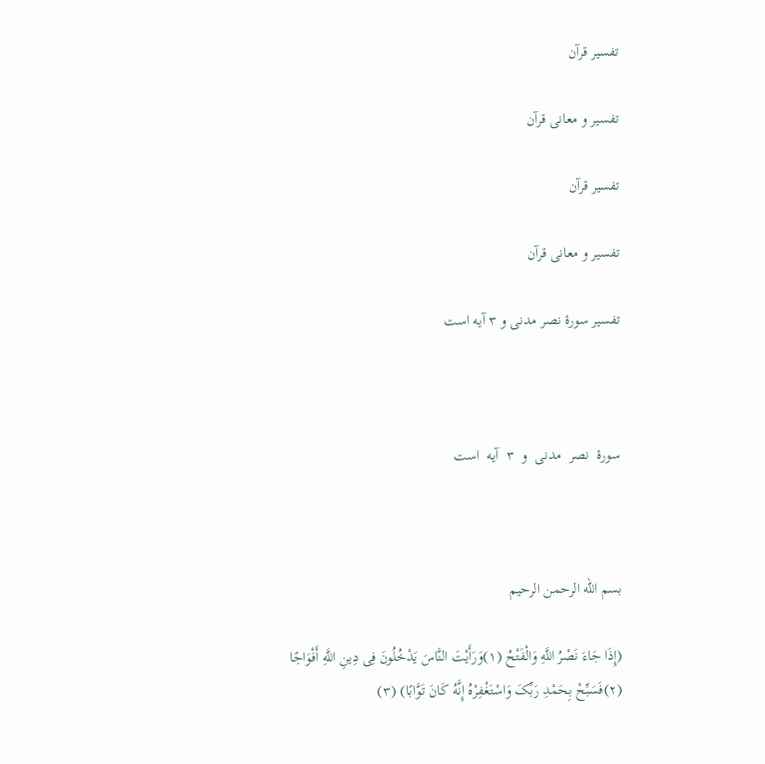تفسیر قرآن

تفسیر و معانی قرآن

تفسیر قرآن

تفسیر و معانی قرآن

تفسیر سورۀ ‌نصر مدنی و ٣ آیه است



سورۀ  نصر  مدنی  و  ٣  آیه  است



بسم الله الرحمن الرحیم

(إِذَا جَاءَ نَصْرُ اللَّهِ وَالْفَتْحُ (١)وَرَأَیْتَ النَّاسَ یَدْخُلُونَ فِی دِینِ اللَّهِ أَفْوَاجًا (٢)فَسَبِّحْ بِحَمْدِ رَبِّکَ وَاسْتَغْفِرْهُ إِنَّهُ کَانَ تَوَّابًا) (٣)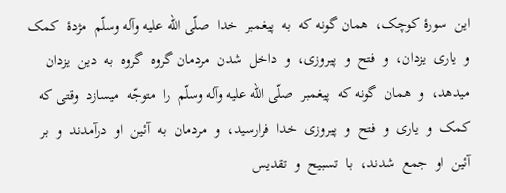این  سورۀ کوچک،  همان گونه که  به  پیغمبر  خدا  صلّی الله علیه وآله وسلّم  مژدۀ  کمک  و  یاری  یزدان،  و  فتح  و  پیروزی،  و  داخل  شدن  مردمان گروه  گروه  به  دین  یزدان  میدهد،  و  همان  گونه که  پیغمبر  صلّی الله علیه وآله وسلّم  را  متوجّه  میسازد  وقتی که  کمک  و  یاری  و  فتح  و  پیروزی  خدا  فرارسید،  و  مردمان  به  آئین  او  درآمدند  و  بر  آئین  او  جمع  شدند،  با  تسبیح  و  تقدیس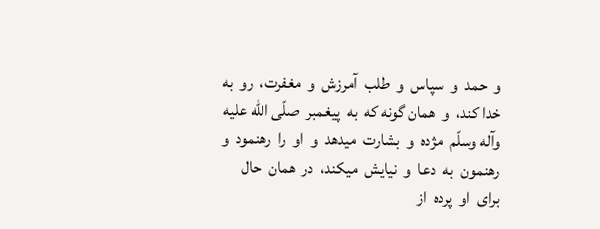و  حمد  و  سپاس  و  طلب  آمرزش  و  مغفرت،  رو  به  خدا کند،  و  همان گونه که  به  پیغمبر  صلّی الله علیه وآله وسلّم  مژده  و  بشارت  میدهد  و  او  را  رهنمود  و  رهنمون  به  دعا  و  نیایش  میکند،  در  همان  حال  برای  او  پرده  از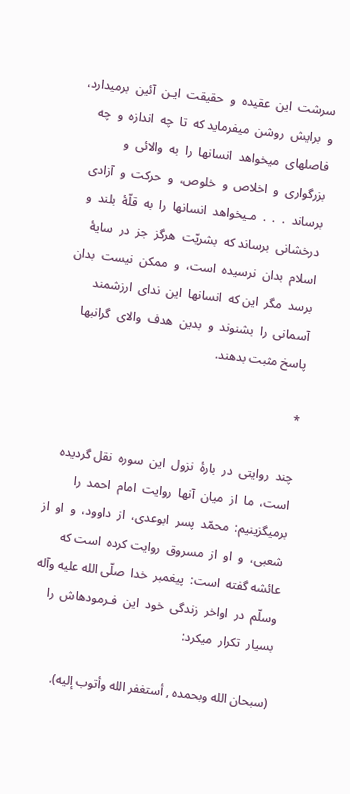سرشت  این  عقیده  و  حقیقت  ایـن  آئین  برمیدارد،  و  برایش  روشن  میفرماید که  تا  چه  اندازه  و  چه  فاصلهای  میخواهد  انسانها  را  به  والائی  و  بزرگواری  و  اخلاص  و  خلوص،  و  حرکت  و  آزادی  برساند  .  .  .  مـیخواهد  انسانها  را  به  قلّۀ  بلند  و  درخشانی  برساند که  بشریّت  هرگز  جز  در  سایۀ  اسلام  بدان  نرسیده  است،  و  ممکن  نیست  بدان  برسد  مگر  این که  انسانها  این  ندای  ارزشمند  آسمانی  را  بشنوند  و  بدین  هدف  والای  گرانبها پاسخ مثبت بدهند.

*

چند  روایتی  در  بارۀ  نزول  این  سوره  نقل گردیده  است،  ما  از  میان  آنها  روایت  امام  احمد  را  برمیگزینیم:  محمّد  پسر  ابوعدی،  از  داوود،  و  او  از  شعبی،  و  او  از  مسروق  روایت کرده  است که  عائشه گفته  است:  پیغمبر  خدا  صلّی الله علیه وآله وسلّم  در  اواخر  زندگی  خود  این  فـرمودهاش  را  بسیار  تکرار  میکرد:

(سبحان الله وبحمده , أستغفر الله وأتوب إلیه).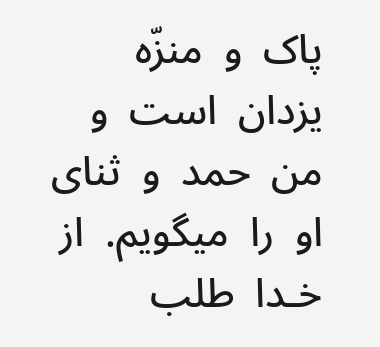پاک  و  منزّه  یزدان  است  و  من  حمد  و  ثنای  او  را  میگویم.  از  خـدا  طلب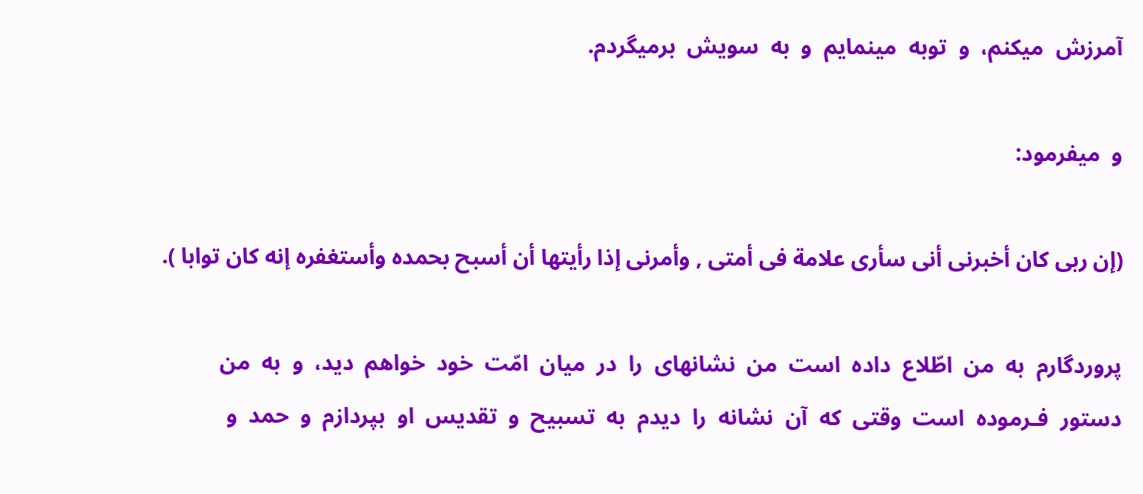آمرزش  میکنم،  و  توبه  مینمایم  و  به  سویش  برمیگردم.

و  میفرمود:

(إن ربی کان أخبرنی أنی سأرى علامة فی أمتی , وأمرنی إذا رأیتها أن أسبح بحمده وأستغفره إنه کان توابا ).

پروردگارم  به  من  اطّلاع  داده  است  من  نشانهای  را  در  میان  امّت  خود  خواهم  دید،  و  به  من  دستور  فـرموده  است  وقتی  که  آن  نشانه  را  دیدم  به  تسبیح  و  تقدیس  او  بپردازم  و  حمد  و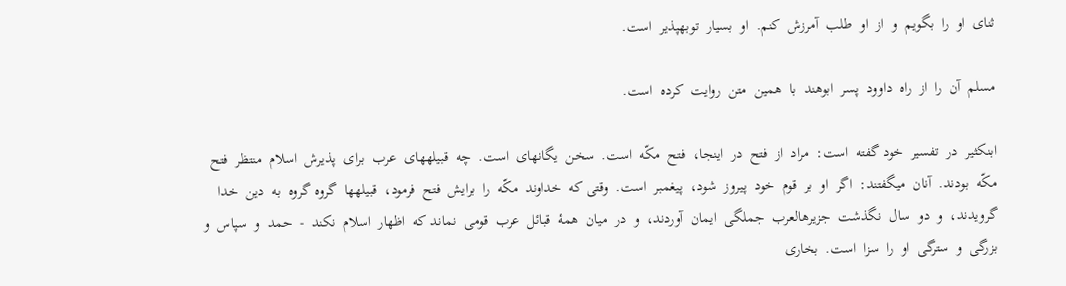ثنای  او  را  بگویم  و  از  او  طلب  آمرزش  کنم.  او  بسیار  توبهپذیر  است.

مسلم  آن  را  از  راه  داوود  پسر  ابوهند  با  همین  متن  روایت  کرده  است.

ابنکثیر  در  تفسیر  خود گفته  است:  مراد  از  فتح  در  اینجا،  فتح  مکّه  است.  سخن  یگانهای  است.  چه  قبیلههای  عرب  برای  پذیرش  اسلام  منتظر  فتح  مکّه  بودند.  آنان  میگفتند:  اگر  او  بر  قوم  خود  پیروز  شود،  پیغمبر  است.  وقتی که  خداوند  مکّه  را  برایش  فتح  فرمود،  قبیلهها  گروه گروه  به  دین  خدا  گرویدند،  و  دو  سال  نگذشت  جزیرهالعرب  جملگی  ایمان  آوردند،  و  در  میان  همۀ  قبائل  عرب  قومی  نماند که  اظهار  اسلام  نکند  -  حمد  و  سپاس  و  بزرگی  و  سترگی  او  را  سزا  است.  بخاری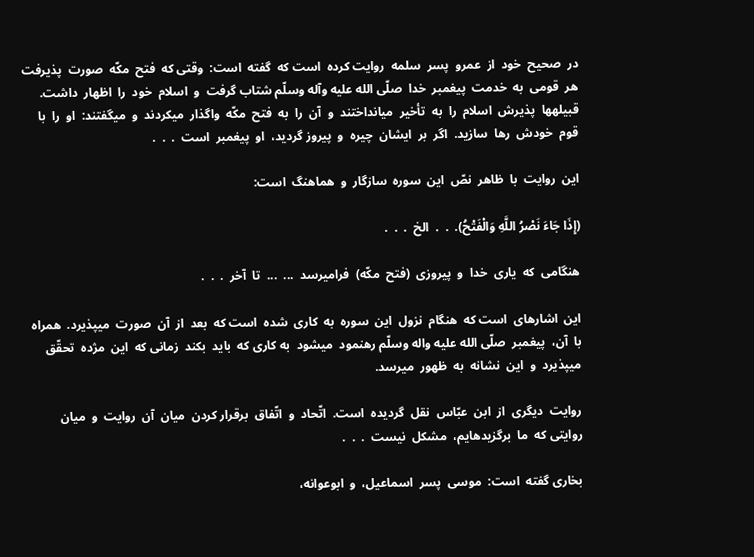در  صحیح  خود  از  عمرو  پسر  سلمه  روایت کرده  است که  گفته  است:  وقتی که  فتح  مکّه  صورت  پذیرفت  هر  قومی  به  خدمت  پیغمبر  خدا  صلّی الله علیه وآله وسلّم شتاب گرفت  و  اسلام  خود  را  اظهار  داشت.  قبیلهها  پذیرش  اسلام  را  به  تأخیر  میانداختند  و  آن  را  به  فتح  مکّه  واگذار  میکردند  و  میگفتند:  او  را  با  قوم  خودش  رها  سازید.  اگر  بر  ایشان  چیره  و  پیروز گردید،  او  پیغمبر  است  .  .  .

این  روایت  با  ظاهر  نصّ  این  سوره  سازگار  و  هماهنگ  است:

(إِذَا جَاءَ نَصْرُ اللَّهِ وَالْفَتْحُ).  .  .  الخ  .  .  .

هنگامی  که  یاری  خدا  و  پیروزی  (فتح  مکّه)  فرامیرسد  ...  ...  تا  آخر  .  .  .

این  اشارهای  است که  هنگام  نزول  این  سوره  به  کاری  شده  است که  بعد  از  آن  صورت  میپذیرد.  همراه  با  آن،  پیغمبر  صلّی الله علیه واله وسلّم رهنمود  میشود  به کاری که  باید  بکند  زمانی که  این  مژده  تحقّق  میپذیرد  و  این  نشانه  به  ظهور  میرسد.

روایت  دیگری  از  ابن  عبّاس  نقل  گردیده  است.  اتّحاد  و  اتّفاق  برقرار کردن  میان  آن  روایت  و  میان  روایتی که  ما  برگزیدهایم،  مشکل  نیست  .  .  .

بخاری گفته  است:  موسی  پسر  اسماعیل،  و  ابوعوانه،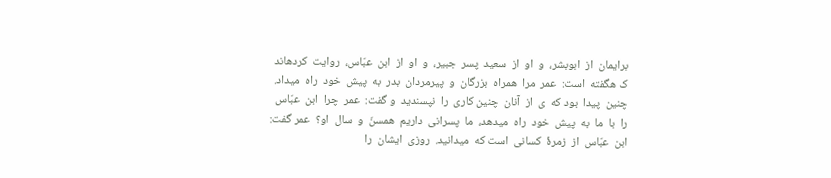برایمان  از  ابوبشر،  و  او  از  سعید  پسر  جبیر،  و  او  از  ابن  عبّاس،  روایت  کردهاند  ک هگفته  است:  عمر  مرا  همراه  بزرگان  و  پیرمردان  بدر  به  پیش  خود  راه  میداد.  چنین  پیدا  بود که  ی  از  آنان  چنین کاری  را  نپسندید  و گفت:  عمر  چرا  ابن  عبّاس  را  با  ما  به  پیش  خود  راه  میدهد،  ما  پسرانی  داریم  همسنّ  و  سال  او؟  عمر گفت:  ابن  عبّاس  از  زمرۀ  کسانی  است که  میدانید.  روزی  ایشان  را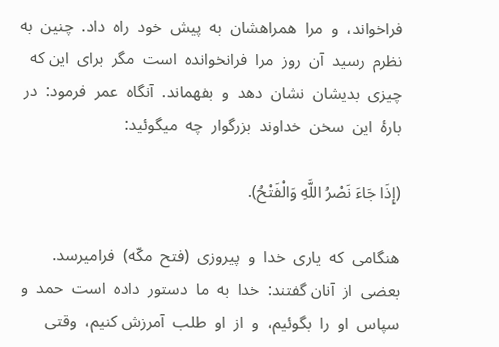فراخواند،  و  مرا  همراهشان  به  پیش  خود  راه  داد.  چنین  به  نظرم  رسید  آن  روز  مرا  فرانخوانده  است  مگر  برای  این که  چیزی  بدیشان  نشان  دهد  و  بفهماند.  آنگاه  عمر  فرمود:  در  بارۀ  این  سخن  خداوند  بزرگوار  چه  میگوئید:

(إِذَا جَاءَ نَصْرُ اللَّهِ وَالْفَتْحُ).

هنگامی  که  یاری  خدا  و  پیروزی  (فتح  مکّه)  فرامیرسد.  بعضی  از  آنان گفتند:  خدا  به  ما  دستور  داده  است  حمد  و  سپاس  او  را  بگوئیم،  و  از  او  طلب  آمرزش کنیم،  وقتی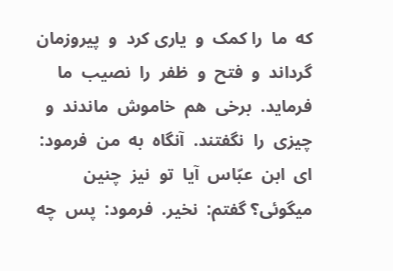که  ما  را کمک  و  یاری کرد  و  پیروزمان گرداند  و  فتح  و  ظفر  را  نصیب  ما  فرماید.  برخی  هم  خاموش  ماندند  و  چیزی  را  نگفتند.  آنگاه  به  من  فرمود:  ای  ابن  عبّاس  آیا  تو  نیز  چنین  میگوئی؟ گفتم:  نخیر.  فرمود:  پس  چه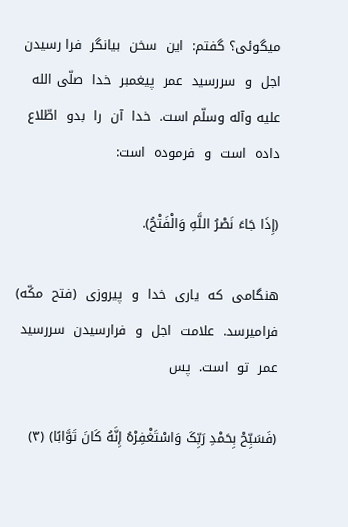میگوئی؟ گفتم:  این  سخن  بیانگر  فرا رسیدن  اجل  و  سررسید  عمر  پیغمبر  خدا  صلّی الله علیه وآله وسلّم است.  خدا  آن  را  بدو  اطّلاع  داده  است  و  فرموده  است:

(إِذَا جَاءَ نَصْرُ اللَّهِ وَالْفَتْحُ).

هنگامی  که  یاری  خدا  و  پیروزی  (فتح  مکّه)  فرامیرسد.  علامت  اجل  و  فرارسیدن  سررسید  عمر  تو  است.  پس

(فَسَبِّحْ بِحَمْدِ رَبِّکَ وَاسْتَغْفِرْهُ إِنَّهُ کَانَ تَوَّابًا) (٣)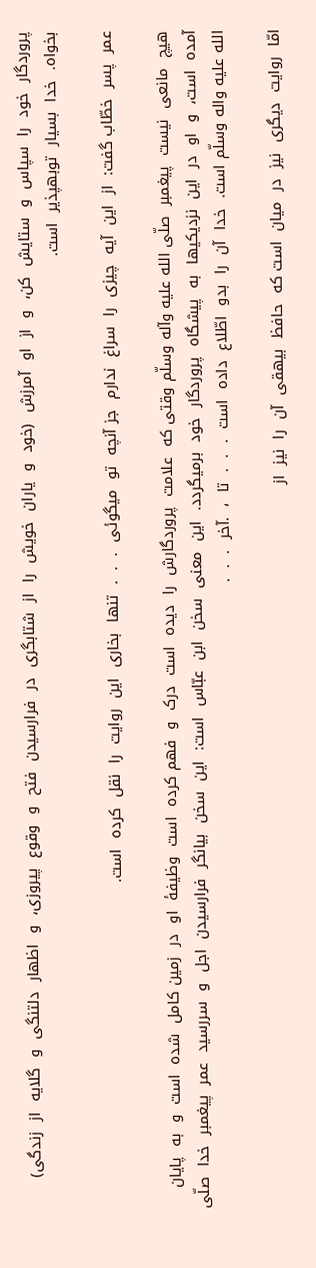پروردگار  خود  را  سپاس  و  ستایش  کن،  و  از  او  آمرزش  (خود  و  یاران  خویش  را  از  شتابگری  در  فرارسیدن  فتح  و  وقوع  پیروزی،  و  اظهار  دلتنگی  و  گلایه  از  زندگی)  بخواه.  خدا  بسیار  توبهپذیر  است.

عمر  پسر  خطّاب گفت:  از  این  آیه  چیزی  را  سراغ  ندارم  جز آنچه  تو  میگوئی  .  .  .  تنها  بخاری  این  روایت  را  نقل  کرده  است.

هیچ  مانعی  نیست  پیغمبر  صلّی الله علیه وآله وسلّم وقتی که  علامت  پروردگارش  را  دیده  است  درک  و  فهم کرده  است  وظیفۀ  او  در  زمین کامل  شده  است  و  به  پایان  آمده  است،  و  او  در  این  نزدیکیها  به  پیشگاه  پروردگار  خود  برمیگردد.  این  معنی  سخن  ابن  عبّاس  است:  این  سخن  بیانگر  فرارسیدن  اجل  و  سررسید  عمر  پیغمبر  خدا  صلّی الله علیه واله وسلّم است.  خدا  آن  را  بدو  اطّلاع  داده  است  .  .  .  تا  ،  .آخر  .  .  .

امّا  روایت  دیگری  نیز  در  میان  است که  حافظ  بیهقی  آن  را  نیز  از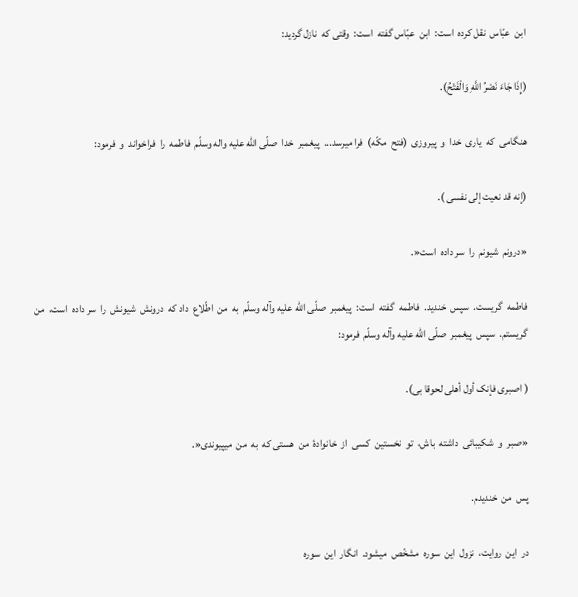ابن  عبّاس  نقل کرده  است:  ابن  عبّاس گفته  است:  وقتی که  نازل گردید:

(إِذَا جَاءَ نَصْرُ اللَّهِ وَالْفَتْحُ).

هنگامی  که  یاری  خدا  و  پیروزی  (فتح  مکّه)  فرا میرسد...  پیغمبر  خدا  صلّی الله علیه واله وسلّم  فاطمه  را  فراخواند  و  فرمود:

(إنه قد نعیت إلی نفسی ).

«درونم  شیونم  را  سر داده  است«.

فاطمه  گریست.  سپس  خندید.  فاطمه  گفته  است:  پیغمبر  صلّی الله علیه وآله وسلّم  به  من  اطّلاع  داد که  درونش  شیونش  را  سر داده  است،  من گریستم.  سپس  پیغمبر  صلّی الله علیه وآله وسلّم  فرمود:

( اصبری فإنک أول أهلی لحوقا بی).

«صبر  و  شکیبائی  داشته  باش،  تو  نخستین  کسی  از  خانوادۀ  من  هستی که  به  من  میپیوندی«.

پس  من  خندیدم.

در  این  روایت،  نزول  این  سوره  مشخّص  میشود.  انگار  این  سوره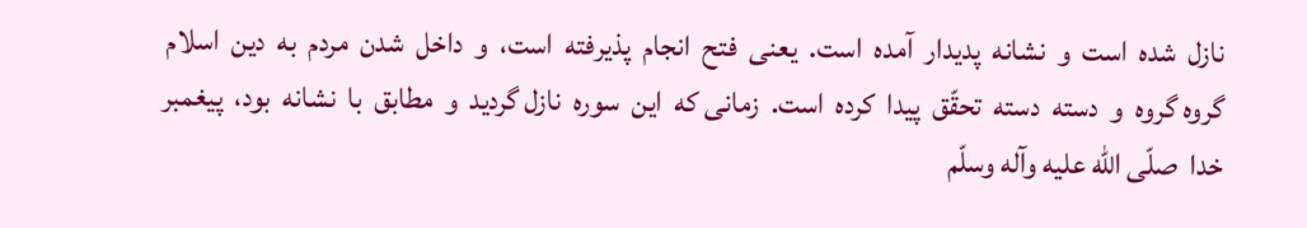نازل  شده  است  و  نشانه  پدیدار  آمده  است.  یعنی  فتح  انجام  پذیرفته  است،  و  داخل  شدن  مردم  به  دین  اسلام گروه گروه  و  دسته  دسته  تحقّق  پیدا  کرده  است.  زمانی که  این  سوره  نازل گردید  و  مطابق  با  نشانه  بود،  پیغمبر  خدا  صلّی الله علیه وآله وسلّم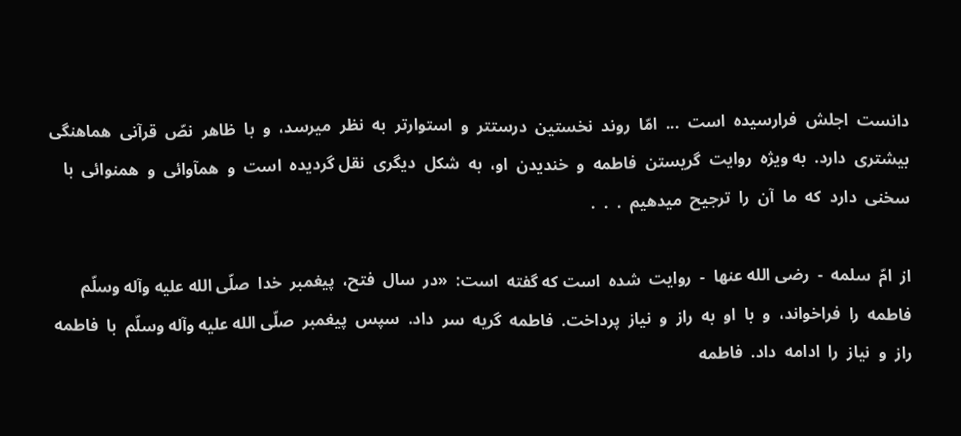دانست  اجلش  فرارسیده  است  ...  امّا  روند  نخستین  درستتر  و  استوارتر  به  نظر  میرسد،  و  با  ظاهر  نصّ  قرآنی  هماهنگی  بیشتری  دارد.  به ویژه  روایت  گریستن  فاطمه  و  خندیدن  او،  به  شکل  دیگری  نقل گردیده  است  و  همآوائی  و  همنوائی  با  سخنی  دارد  که  ما  آن  را  ترجیح  میدهیم  .  .  .

از  امّ  سلمه  -  رضی الله عنها  -  روایت  شده  است که گفته  است:  «در  سال  فتح،  پیغمبر  خدا  صلّی الله علیه وآله وسلّم  فاطمه  را  فراخواند،  و  با  او  به  راز  و  نیاز  پرداخت.  فاطمه  گریه  سر  داد.  سپس  پیغمبر  صلّی الله علیه وآله وسلّم  با  فاطمه  راز  و  نیاز  را  ادامه  داد.  فاطمه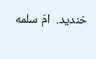خندید.  امّ سلمه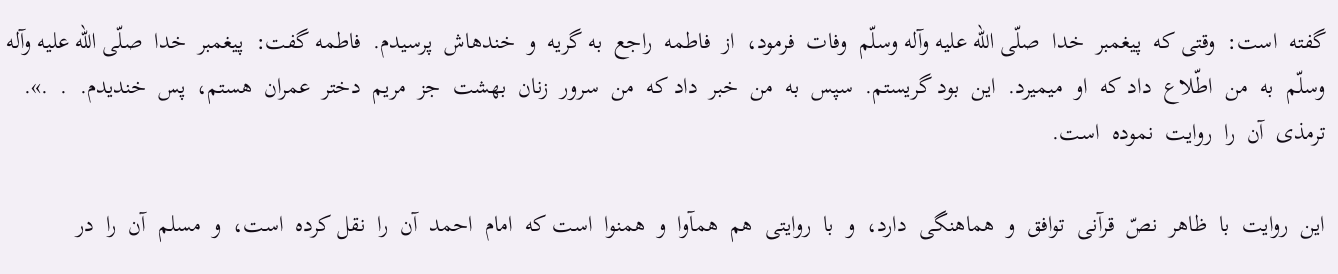گفته  است:  وقتی که  پیغمبر  خدا  صلّی الله علیه وآله وسلّم  وفات  فرمود،  از  فاطمه  راجع  به گریه  و  خندهاش  پرسیدم.  فاطمه گفت:  پیغمبر  خدا  صلّی الله علیه وآله وسلّم  به  من  اطّلاع  داد که  او  میمیرد.  این  بود گریستم.  سپس  به  من  خبر  داد که  من  سرور  زنان  بهشت  جز  مریم  دختر  عمران  هستم،  پس  خندیدم.  .  .».  ترمذی  آن  را  روایت  نموده  است.

این  روایت  با  ظاهر  نصّ  قرآنی  توافق  و  هماهنگی  دارد،  و  با  روایتی  هم  همآوا  و  همنوا  است که  امام  احمد  آن  را  نقل کرده  است،  و  مسلم  آن  را  در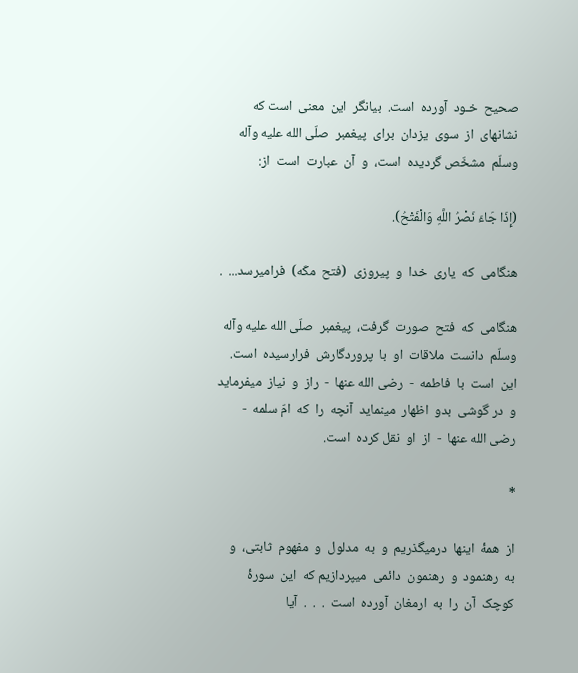صحیح  خـود  آورده  است.  بیانگر  این  معنی  است که  نشانهای  از  سوی  یزدان  برای  پیغمبر  صلّی الله علیه وآله وسلّم  مشخّص گردیده  است،  و  آن  عبارت  است  از:

(إِذَا جَاءَ نَصْرُ اللَّهِ وَالْفَتْحُ).

هنگامی  که  یاری  خدا  و  پیروزی  (فتح  مکّه)  فرامیرسد...  .

هنگامی  که  فتح  صورت  گرفت،  پیغمبر  صلّی الله علیه وآله وسلّم  دانست  ملاقات  او  با  پروردگارش  فرارسیده  است.  این  است  با  فاطمه  -  رضی الله عنها  -  راز  و  نیاز  میفرماید  و  در گوشی  بدو  اظهار  مینماید  آنچه  را  که  امّ سلمه  -  رضی الله ‌‌عنها  -  از  او  نقل کرده  است.

*

از  همۀ  اینها  درمیگذریم  و  به  مدلول  و  مفهوم  ثابتی،  و  به  رهنمود  و  رهنمون  دائمی  میپردازیم که  این  سورۀ  کوچک  آن  را  به  ارمغان  آورده  است  .  .  .  آیا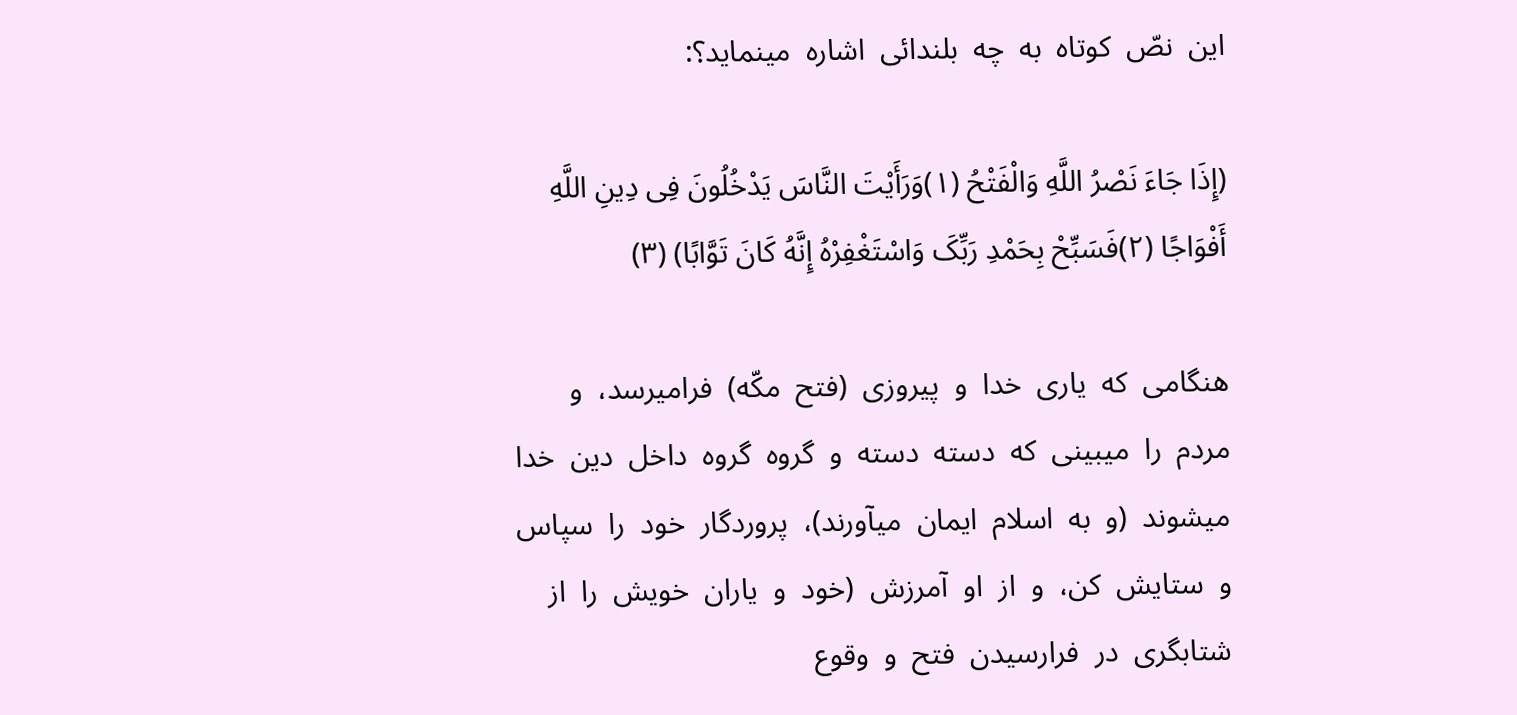این  نصّ  کوتاه  به  چه  بلندائی  اشاره  مینماید؟:

(إِذَا جَاءَ نَصْرُ اللَّهِ وَالْفَتْحُ (١)وَرَأَیْتَ النَّاسَ یَدْخُلُونَ فِی دِینِ اللَّهِ أَفْوَاجًا (٢)فَسَبِّحْ بِحَمْدِ رَبِّکَ وَاسْتَغْفِرْهُ إِنَّهُ کَانَ تَوَّابًا) (٣)

هنگامی  که  یاری  خدا  و  پیروزی  (فتح  مکّه)  فرامیرسد،  و  مردم  را  میبینی  که  دسته  دسته  و  گروه  گروه  داخل  دین  خدا  میشوند  (و  به  اسلام  ایمان  میآورند)،  پروردگار  خود  را  سپاس  و  ستایش  کن،  و  از  او  آمرزش  (خود  و  یاران  خویش  را  از  شتابگری  در  فرارسیدن  فتح  و  وقوع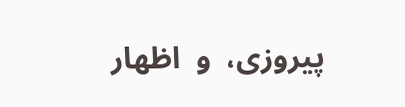پیروزی،  و  اظهار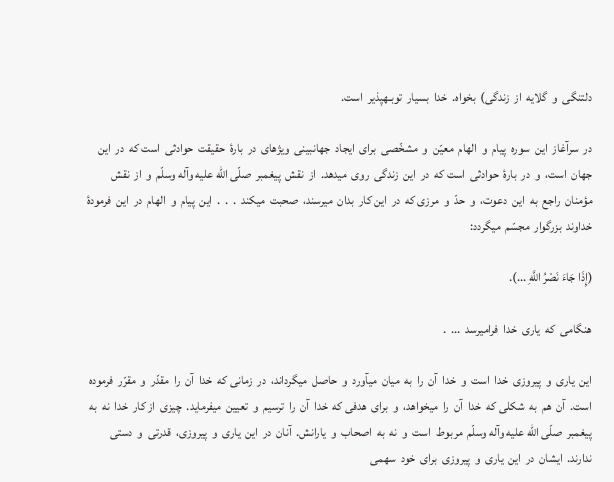دلتنگی  و  گلایه  از  زندگی)  بخواه.  خدا  بسیار  توبـهپذیر  است.

در  سرآغاز  این  سوره  پیام  و  الهام  معیّن  و  مشخّصی  برای  ایجاد  جهانبینی  ویژهای  در  بارۀ  حقیقت  حوادثی  است که  در  این  جهان  است،  و  در  بارۀ  حوادثی  است که  در  این  زندگی  روی  میدهد.  از  نقش  پیغمبر  صلّی الله علیه وآله وسلّم  و  از  نقش  مؤمنان  راجع  به  این  دعوت،  و  حدّ  و  مرزی که  در  این کار  بدان  میرسند،  صحبت  میکند  .  .  .  این  پیام  و  الهام  در  این  فرمودۀ  خداوند  بزرگوار  مجسّم  میگردد:

(إِذَا جَاءَ نَصْرُ اللَّهِ ...).

هنگامی  که  یاری  خدا  فرامیرسد  ...  .

این  یاری  و  پیروزی  خدا  است  و  خدا  آن  را  به  میان  میآورد  و  حاصل  میگرداند،  در  زمانی که  خدا  آن  را  مقدّر  و  مقرّر  فرموده  است.  آن  هم  به  شکلی که  خدا  آن  را  میخواهد،  و  برای  هدفی که  خدا  آن  را  ترسیم  و  تعیین  میفرماید.  چیزی  از کار  خدا  نه  به  پیغمبر  صلّی الله علیه وآله وسلّم  مربوط  است  و  نه  به  اصحاب  و  یارانش.  آنان  در  این  یاری  و  پیروزی،  قدرتی  و  دستی  ندارند.  ایشان  در  این  یاری  و  پیروزی  برای  خود  سهمی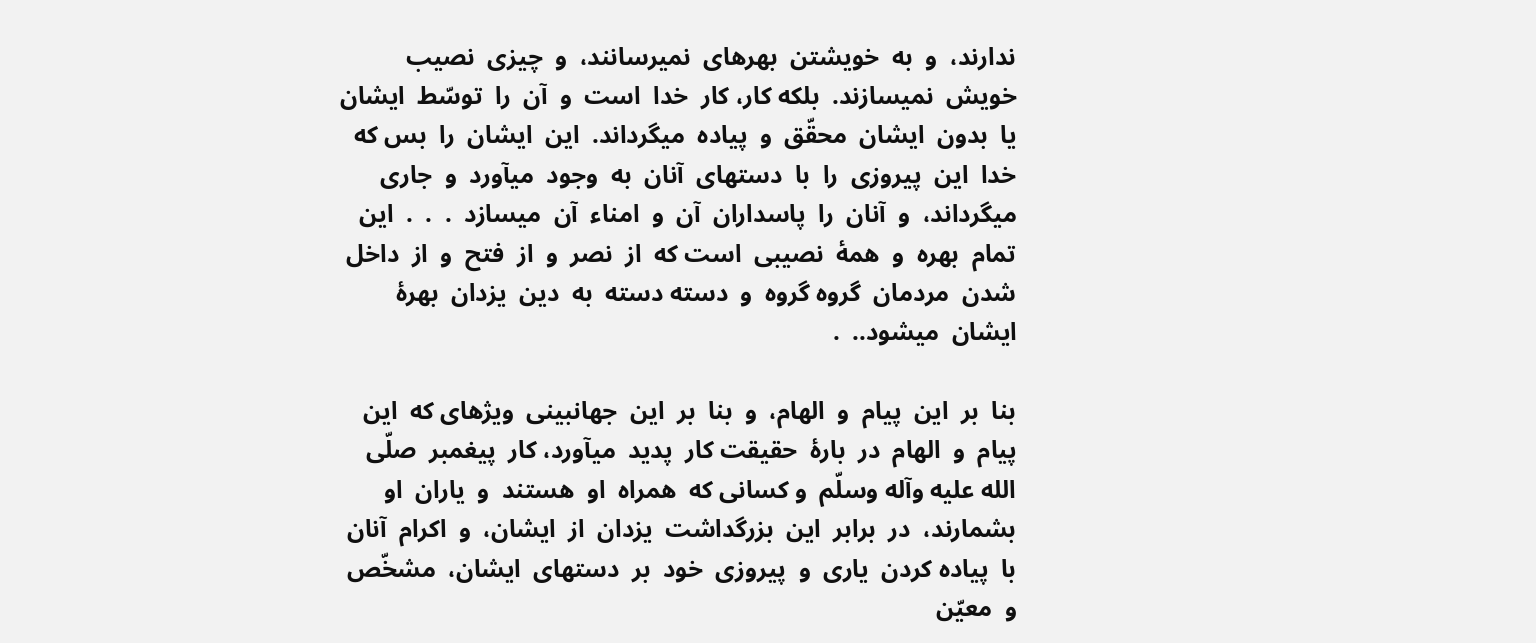ندارند،  و  به  خویشتن  بهرهای  نمیرسانند،  و  چیزی  نصیب  خویش  نمیسازند.  بلکه کار، کار  خدا  است  و  آن  را  توسّط  ایشان  یا  بدون  ایشان  محقّق  و  پیاده  میگرداند.  این  ایشان  را  بس که  خدا  این  پیروزی  را  با  دستهای  آنان  به  وجود  میآورد  و  جاری  میگرداند،  و  آنان  را  پاسداران  آن  و  امناء  آن  میسازد  .  .  .  این  تمام  بهره  و  همۀ  نصیبی  است که  از  نصر  و  از  فتح  و  از  داخل  شدن  مردمان  گروه گروه  و  دسته دسته  به  دین  یزدان  بهرۀ  ایشان  میشود..  .

بنا  بر  این  پیام  و  الهام،  و  بنا  بر  این  جهانبینی  ویژهای که  این  پیام  و  الهام  در  بارۀ  حقیقت کار  پدید  میآورد، کار  پیغمبر  صلّی الله علیه وآله وسلّم  و کسانی که  همراه  او  هستند  و  یاران  او  بشمارند،  در  برابر  این  بزرگداشت  یزدان  از  ایشان،  و  اکرام  آنان  با  پیاده کردن  یاری  و  پیروزی  خود  بر  دستهای  ایشان،  مشخّص  و  معیّن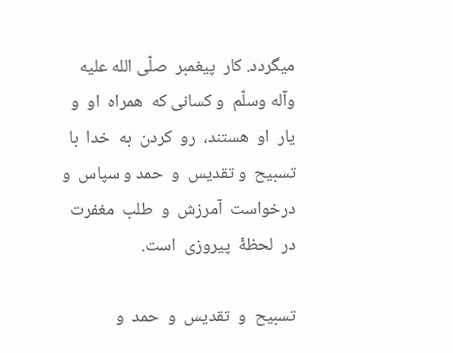میگردد. کار  پیغمبر  صلّی الله علیه وآله وسلّم  و کسانی که  همراه  او  و  یار  او  هستند،  رو  کردن  به  خدا  با تسبیح  و تقدیس  و  حمد و سپاس  و  درخواست  آمرزش  و  طلب  مغفرت  در  لحظۀ  پیروزی  است.

تسبیح  و  تقدیس  و  حمد  و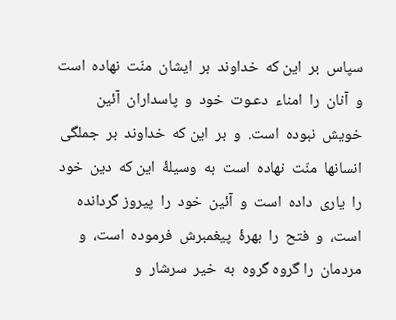سپاس  بر  این که  خداوند  بر  ایشان  منّت  نهاده  است  و  آنان  را  امناء  دعـوت  خود  و  پاسداران  آئین  خویش  نبوده  است.  و  بر  این که  خداوند  بر  جملگی  انسانها  منّت  نهاده  است  به  وسیلۀ  این که  دین  خود  را  یاری  داده  است  و  آئین  خود  را  پیروز گردانده  است،  و  فتح  را  بهرۀ  پیغمبرش  فرموده  است،  و  مردمان  را گروه گروه  به  خیر  سرشار  و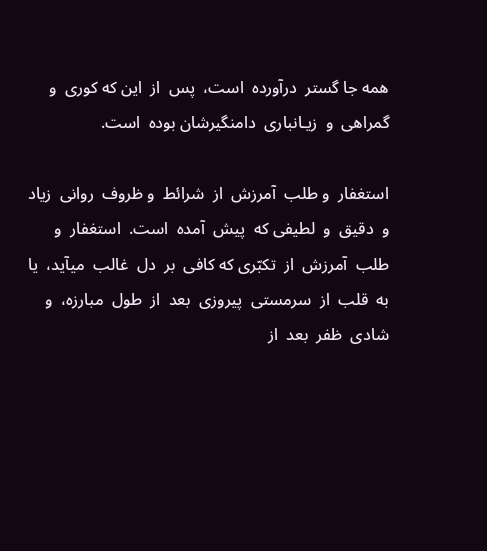همه جا گستر  درآورده  است،  پس  از  این که کوری  و گمراهی  و  زیـانباری  دامنگیرشان بوده  است.

استغفار  و طلب  آمرزش  از  شرائط  و ظروف  روانی  زیاد  و  دقیق  و  لطیفی که  پیش  آمده  است.  استغفار  و  طلب  آمرزش  از  تکبّری که کافی  بر  دل  غالب  میآید،  یا  به  قلب  از  سرمستی  پیروزی  بعد  از  طول  مبارزه،  و  شادی  ظفر  بعد  از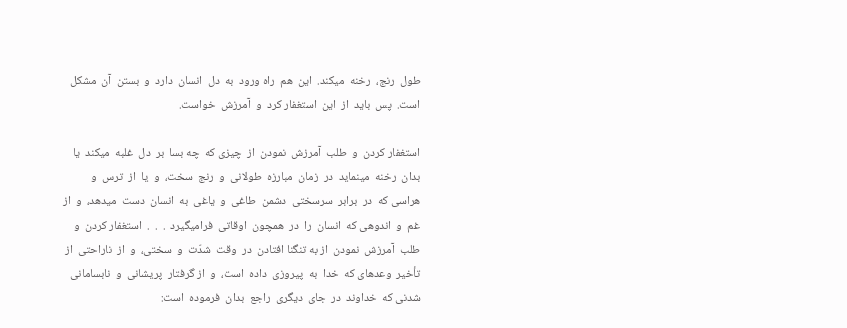طول  رنج،  رخنه  میکند.  این  هم  راه ورود  به  دل  انسان  دارد  و  بستن  آن  مشکل  است.  پس  باید  از  این  استغفار کرد  و  آمرزش  خواست.

استغفار کردن  و  طلب  آمرزش  نمودن  از  چیزی که  چه بسا  بر  دل  غلبه  میکند  یا  بدان  رخنه  مینماید  در  زمان  مبارزه  طولانی  و  رنج  سخت،  و  یا  از  ترس  و  هراسی که  در  برابر  سرسختی  دشمن  طاغی  و  یاغی  به  انسان  دست  میدهد،  و  از  غم  و  اندوهی که  انسان  را  در  همچون  اوقاتی  فرامیگیرد  .  .  .  استغفار کردن  و  طلب  آمرزش  نمودن  از به تنگنا افتادن  در  وقت  شدّت  و  سختی،  و  از  ناراحتی  از  تأخیر  وعدهای که  خدا  به  پیروزی  داده  است،  و  از گرفتار  پریشانی  و  نابسامانی  شدنی که  خداوند  در  جای  دیگری  راجع  بدان  فرموده  است: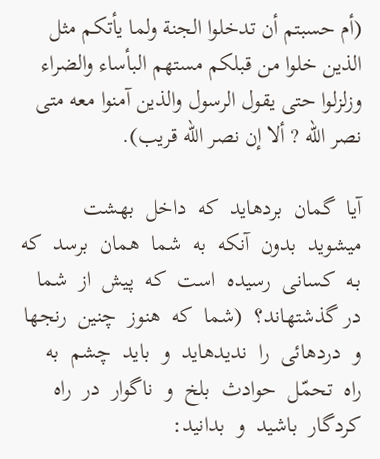(أم حسبتم أن تدخلوا الجنة ولما یأتکم مثل الذین خلوا من قبلکم مستهم البأساء والضراء وزلزلوا حتى یقول الرسول والذین آمنوا معه متى نصر الله ? ألا إن نصر الله قریب).

آیا  گمان  بردهاید  که  داخل  بهشت  میشوید  بدون  آنکه  به  شما  همان  برسد  که  بـه  کسانی  رسیده  است  که  پیش  از  شما  در گذشتهاند؟  (شما  که  هنوز  چنین  رنجها  و  دردهائی  را  ندیدهاید  و  باید  چشم  به  راه  تحمّل  حوادث  بلخ  و  ناگوار  در  راه  کردگار  باشید  و  بدانید: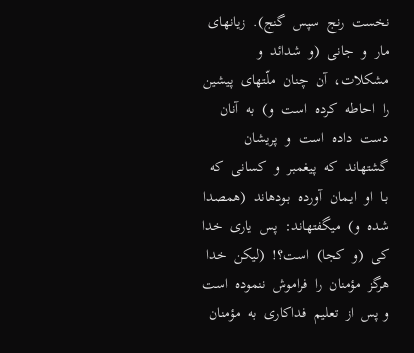نخست  رنج  سپس  گنج).  زیانهای  مار  و  جانی  (و  شدائد  و  مشکلات،  آن  چنان  ملّتهای  پیشین  را  احاطه  کرده  است  و)  به  آنان  دست  داده  است  و  پریشان  گشتهاند  که  پیغمبر  و  کسانی  که  بـا  او  ایـمان  آورده  بـودهاند  (همصدا  شده  و)  میگفتهاند:  پس  یاری  خدا  کی  (و  کجا)  است؟!  (لیکن  خدا  هرگز  مؤمنان  را  فراموش  ننموده  است  و پس  از  تعلیم  فداکاری  به  مؤمنان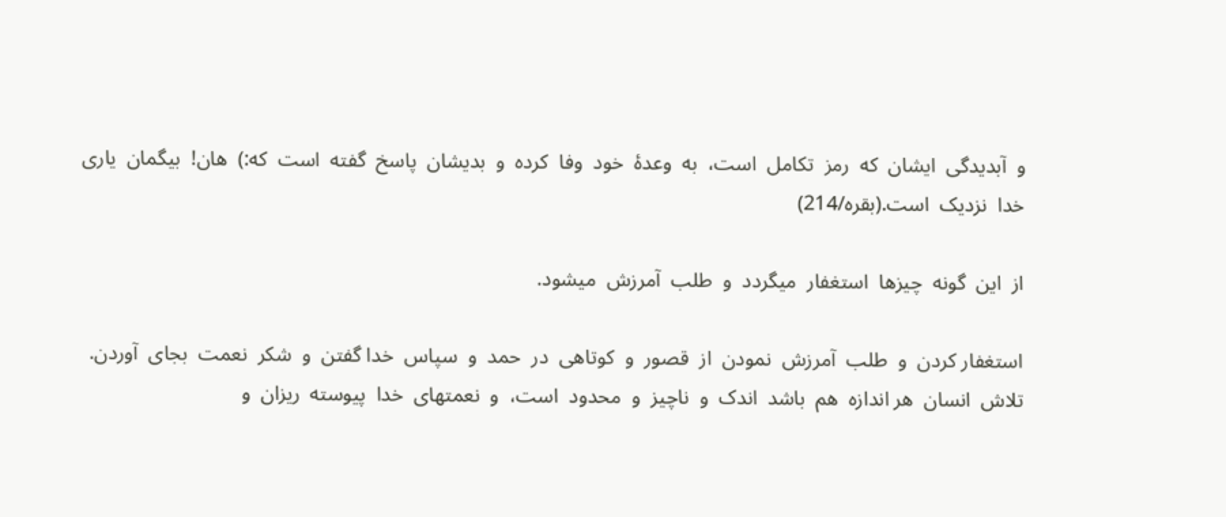و  آبدیدگی  ایشان  که  رمز  تکامل  است،  به  وعدۀ  خود  وفا  کرده  و  بدیشان  پاسخ  گفته  است  که:)  هان!  بیگمان  یاری  خدا  نزدیک  است.(بقره/214)

از  این  گونه  چیزها  استغفار  میگردد  و  طلب  آمرزش  میشود.

استغفار کردن  و  طلب  آمرزش  نمودن  از  قصور  و  کوتاهی  در  حمد  و  سپاس  خدا گفتن  و  شکر  نعمت  بجای  آوردن.  تلاش  انسان  هر اندازه  هم  باشد  اندک  و  ناچیز  و  محدود  است،  و  نعمتهای  خدا  پیوسته  ریزان  و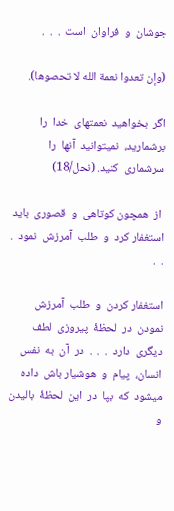جوشان  و  فراوان  است  .  .  .

(وإن تعدوا نعمة الله لا تحصوها).

اگر  بخواهید  نعمتهای  خدا  را  برشمارید،  نمیتوانید  آنها  را  سرشماری  کنید. (نحل/18)

 از  همچون کوتاهی  و  قصوری  باید  استغفار کرد  و  طلب  آمرزش  نمود  .  .  .

استغفار کردن  و  طلب  آمرزش  نمودن  در  لحظۀ  پیروزی  لطف  دیگری  دارد  .  .  .  در  آن  به  نفس  انسان،  پیام  و  هوشیار باش  داده  میشود  که  بپا  در  این  لحظۀ  بالیدن  و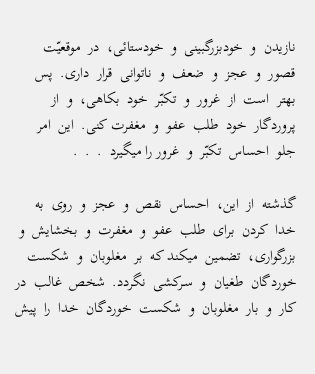نازیدن  و  خودبزرگبینی  و  خودستائی،  در  موقعیّت  قصور  و  عجز  و  ضعف  و  ناتوانی  قرار  داری.  پس  بهتر  است  از  غرور  و  تکبّر  خود  بکاهی،  و  از  پروردگار  خود  طلب  عفو  و  مغفرت کنی.  این  امر  جلو  احساس  تکبّر  و  غرور را میگیرد  .  .  .

گذشته  از  این،  احساس  نقص  و  عجز  و  روی  به  خدا  کردن  برای  طلب  عفو  و  مغفرت  و  بخشایش  و  بزرگواری،  تضمین  میکند که  بر  مغلوبان  و  شکست خوردگان  طغیان  و  سـرکشی  نگردد.  شخص  غالب  در کار  و  بار  مغلوبان  و  شکست  خوردگان  خدا  را  پیش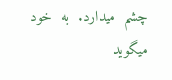چشم  میدارد.  به  خود  میگوید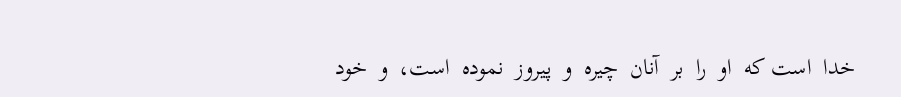خدا  است که  او  را  بر  آنان  چیره  و  پیروز  نموده  است،  و  خود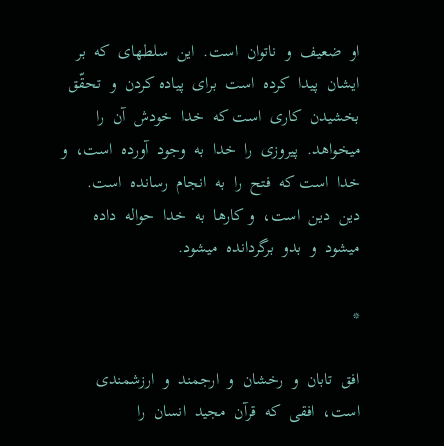او  ضعیف  و  ناتوان  است.  این  سلطهای  که  بر  ایشان  پیدا  کرده  است  برای  پیاده کردن  و  تحقّق  بخشیدن  کاری  است که  خدا  خودش  آن  را  میخواهد.  پیروزی  را  خدا  به  وجود  آورده  است،  و  خدا  است که  فتح  را  به  انجام  رسانده  است.  دین  دین  است،  و کارها  به  خدا  حواله  داده  میشود  و  بدو  برگردانده  میشود.

*

افق  تابان  و  رخشان  و  ارجمند  و  ارزشمندی  است،  افقی  که  قرآن  مجید  انسان  را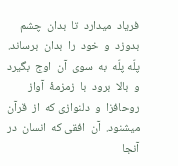فریاد  میدارد  تا  بدان  چشم  بدوزد  و  خود  را  بدان  برساند.  پلّه پلّه  به  سوی  آن  اوج  بگیرد  و  بالا  برود  با  زمزمۀ  آواز  روحافزا  و  دلنوازی که  از  قرآن  میشنود.  آن  افقی که  انسان  در  آنجا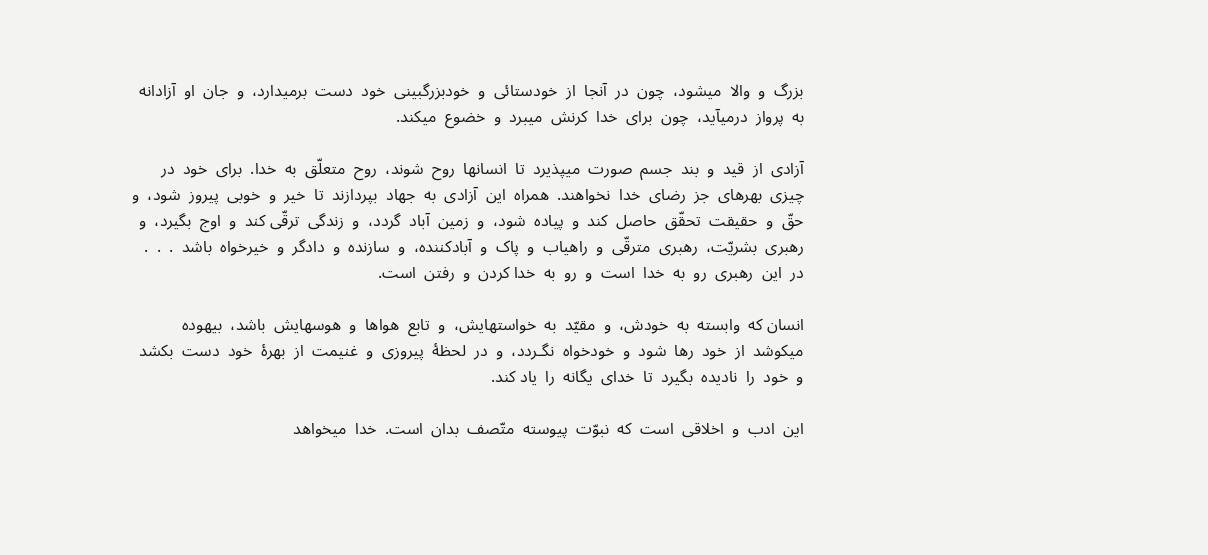بزرگ  و  والا  میشود،  چون  در  آنجا  از  خودستائی  و  خودبزرگبینی  خود  دست  برمیدارد،  و  جان  او  آزادانه  به  پرواز  درمیآید،  چون  برای  خدا  کرنش  میبرد  و  خضوع  میکند.

آزادی  از  قید  و  بند  جسم  صورت  میپذیرد  تا  انسانها  روح  شوند،  روح  متعلّق  به  خدا.  برای  خود  در  چیزی  بهرهای  جز  رضای  خدا  نخواهند.  همراه  این  آزادی  به  جهاد  بپردازند  تا  خیر  و  خوبی  پیروز  شود،  و  حقّ  و  حقیقت  تحقّق  حاصل  کند  و  پیاده  شود،  و  زمین  آباد  گردد،  و  زندگی  ترقّی کند  و  اوج  بگیرد،  و  رهبری  بشریّت،  رهبری  مترقّی  و  راهیاب  و  پاک  و  آبادکننده،  و  سازنده  و  دادگر  و  خیرخواه  باشد  .  .  .  در  این  رهبری  رو  به  خدا  است  و  رو  به  خدا کردن  و  رفتن  است.

انسان که  وابسته  به  خودش،  و  مقیّد  به  خواستهایش،  و  تابع  هواها  و  هوسهایش  باشد،  بیهوده  میکوشد  از  خود  رها  شود  و  خودخواه  نگـردد،  و  در  لحظۀ  پیروزی  و  غنیمت  از  بهرۀ  خود  دست  بکشد  و  خود  را  نادیده  بگیرد  تا  خدای  یگانه  را  یاد کند.

این  ادب  و  اخلاقی  است  که  نبوّت  پیوسته  متّصف  بدان  است.  خدا  میخواهد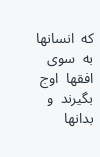که  انسانها  به  سوی  افقها  اوج  بگیرند  و  بدانها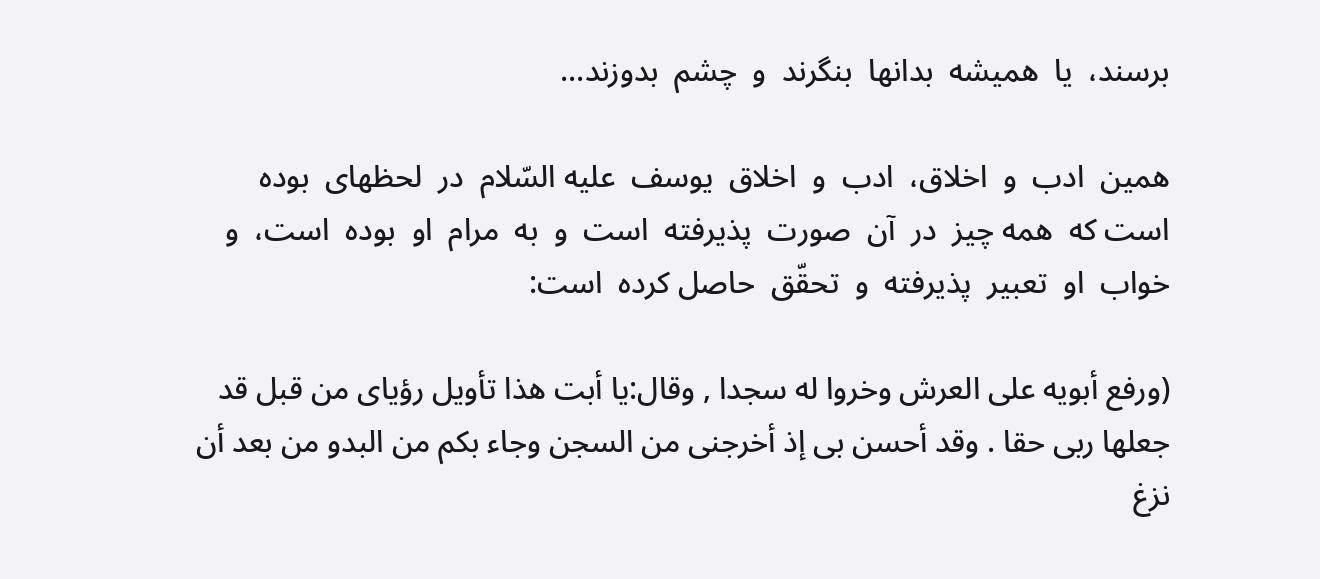برسند،  یا  همیشه  بدانها  بنگرند  و  چشم  بدوزند...

همین  ادب  و  اخلاق،  ادب  و  اخلاق  یوسف  علیه السّلام  در  لحظهای  بوده  است که  همه چیز  در  آن  صورت  پذیرفته  است  و  به  مرام  او  بوده  است،  و  خواب  او  تعبیر  پذیرفته  و  تحقّق  حاصل کرده  است:

(ورفع أبویه على العرش وخروا له سجدا , وقال:یا أبت هذا تأویل رؤیای من قبل قد جعلها ربی حقا . وقد أحسن بی إذ أخرجنی من السجن وجاء بکم من البدو من بعد أن نزغ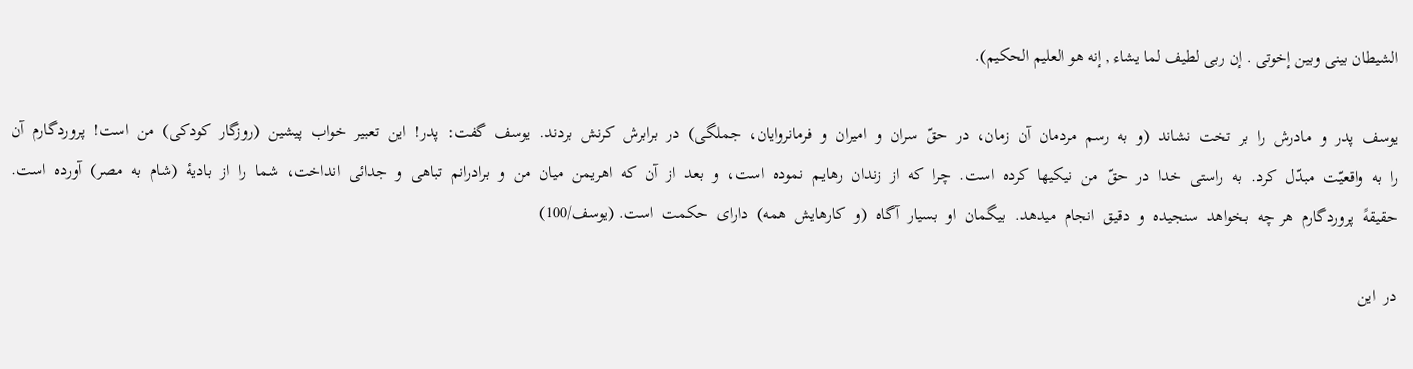الشیطان بینی وبین إخوتی . إن ربی لطیف لما یشاء , إنه هو العلیم الحکیم).

یوسف  پدر  و  مادرش  را  بر  تخت  نشاند  (و  به  رسم  مردمان  آن  زمان،  در  حقّ  سران  و  امیران  و  فرمانروایان،  جملگی)  در  برابرش  کرنش  بردند.  یوسف  گفت:  پدر!  این  تعبیر  خواب  پیشین  (روزگار  کودکی)  من  است!  پروردگارم  آن  را  به  واقعیّت  مبدّل  کرد.  به  راستی  خدا  در  حقّ  من  نیکیها  کرده  است.  چرا  که  از  زندان  رهایـم  نموده  است،  و  بعد  از  آن  که  اهریمن  میان  من  و  برادرانم  تباهی  و  جدائی  انداخت،  شما  را  از  بادیۀ  (شام  به  مصر)  آورده  است.  حقیقهً  پروردگارم  هر چه  بـخواهد  سنجیده  و  دقیق  انجام  میدهد.  بیگمان  او  بسیار  آگاه  (و  کارهایش  همه)  دارای  حکمت  است. (یوسف/100)

در  این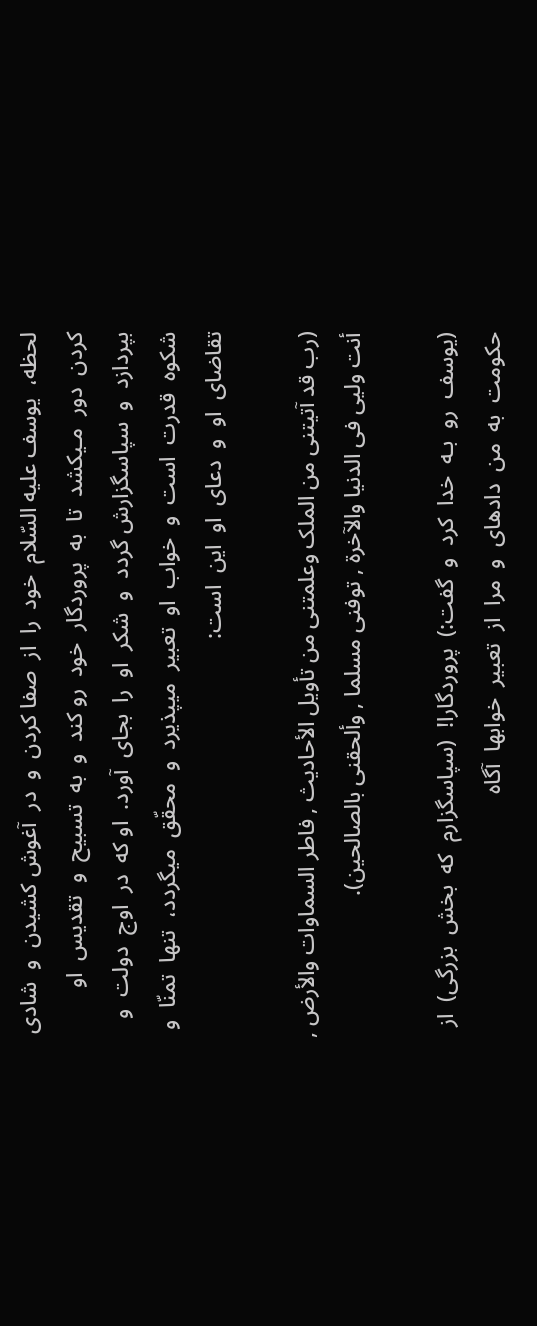لحظه،  یوسف علیه السّلام  خود  را  از  صفا کردن  و  در  آغوش کشیدن  و  شادی کردن  دور  مـیکشد  تا  به  پروردگار  خود  رو کند  و  به  تسبیح  و  تقدیس  او  بپردازد  و  سپاسگزارش گردد  و  شکر  او  را  بجای  آورد.  او که  در  اوج  دولت  و  شکوه  قدرت  است  و  خواب  او  تعبیر  میپذیرد  و  محقّق  میگردد،  تنها  تمنّا  و  تقاضای  او  و  دعای  او  این  است:

(رب قد آتیتنی من الملک وعلمتنی من تأویل الأحادیث , فاطر السماوات والأرض , أنت ولیی فی الدنیا والآخرة , توفنی مسلما , وألحقنی بالصالحین).

(یوسف  رو  بـه  خدا  کرد  و  گفت:)  پروردگارا!  (سپاسگزارم  که  بخش  بزرگی)  از  حکومت  به  من  دادهای  و  مرا  از  تعبیر  خوابها  آگاه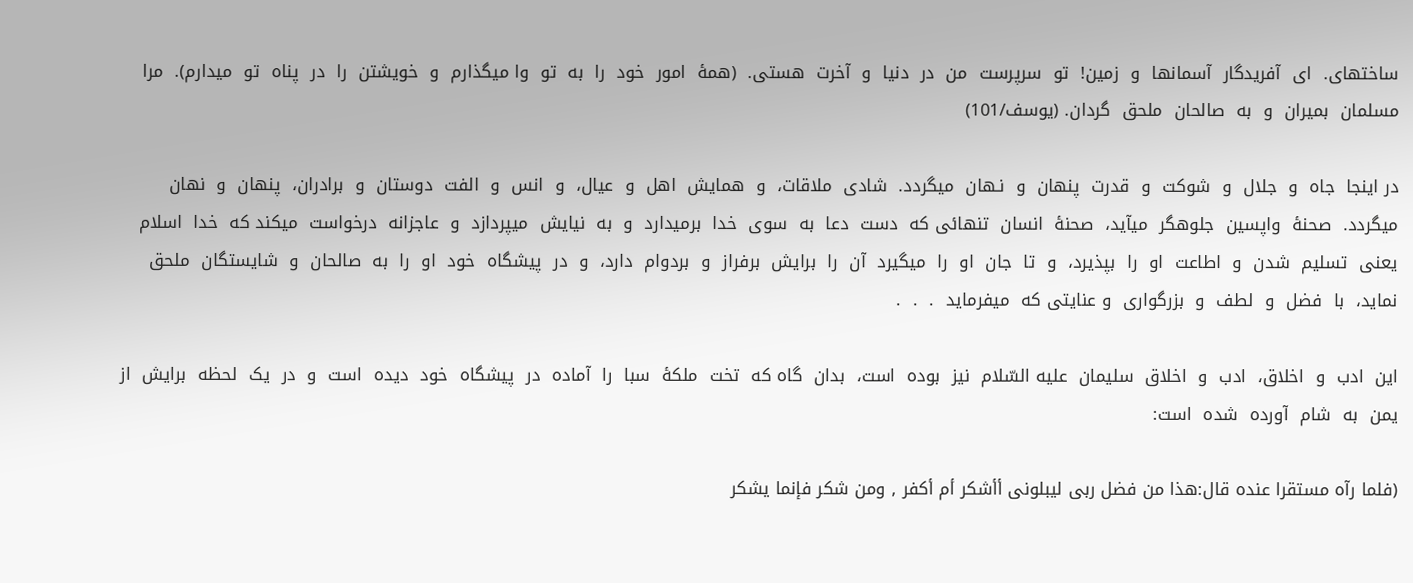ساختهای.  ای  آفریدگار  آسمانها  و  زمین!  تو  سرپرست  من  در  دنیا  و  آخرت  هستی.  (همۀ  امور  خود  را  به  تو  وا میگذارم  و  خویشتن  را  در  پناه  تو  میدارم).  مرا  مسلمان  بمیران  و  به  صالحان  ملحق  گردان. (یوسف/101)

در اینجا  جاه  و  جلال  و  شوکت  و  قدرت  پنهان  و  نـهان  میگردد.  شادی  ملاقات،  و  همایش  اهل  و  عیال،  و  انس  و  الفت  دوستان  و  برادران،  پنهان  و  نهان  میگردد.  صحنۀ  واپسین  جلوهگر  میآید،  صحنۀ  انسان  تنهائی که  دست  دعا  به  سوی  خدا  برمیدارد  و  به  نیایش  میپردازد  و  عاجزانه  درخواست  میکند که  خدا  اسلام  یعنی  تسلیم  شدن  و  اطاعت  او  را  بپذیرد،  و  تا  جان  او  را  میگیرد  آن  را  برایش  برفراز  و  بردوام  دارد،  و  در  پیشگاه  خود  او  را  به  صالحان  و  شایستگان  ملحق  نماید،  با  فضل  و  لطف  و  بزرگواری  و عنایتی که  میفرماید  .  .  .

این  ادب  و  اخلاق،  ادب  و  اخلاق  سلیمان  علیه السّلام  نیز  بوده  است،  بدان  گاه که  تخت  ملکۀ  سبا  را  آماده  در  پیشگاه  خود  دیده  است  و  در  یک  لحظه  برایش  از  یمن  به  شام  آورده  شده  است:

(فلما رآه مستقرا عنده قال:هذا من فضل ربی لیبلونی أأشکر أم أکفر , ومن شکر فإنما یشکر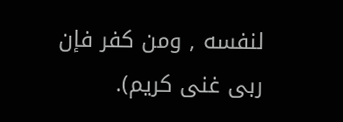لنفسه , ومن کفر فإن ربی غنی کریم).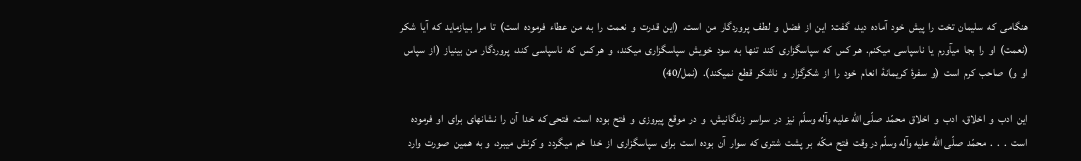هنگامی  که  سلیمان  تخت  را  پیش  خود  آماده  دید،  گفت:  این  از  فضل  و  لطف  پروردگار  من  است.  (این  قدرت  و  نعمت  را  به  من  عطاء  فرموده  است)  تا  مرا  بـیازماید  که  آیا  شکر  (نعمت)  او  را  بجا  میآورم  یا  ناسپاسی  میکنم.  هـر کس  که  سپاسگزاری  کند  تنها  به  سود  خویش  سپاسگزاری  میکند،  و  هر کس  که  ناسپاسی  کند،  پروردگار  من  بینیاز  (از  سپاس  او  و)  صاحب  کرم  است  (و  سفرۀ  کریمانۀ  انعام  خود  را  از  شکرگزار  و  ناشکر  قطع  نمیکند).  (نمل/40)

این  ادب  و  اخلاق،  ادب  و  اخلاق  محمّد  صلّی الله علیه وآله وسلّم  نیز  در  سراسر  زندگانیش،  و  در  موقع  پیروزی  و  فتح  بوده  است،  فتحی که  خدا  آن  را  نشانهای  برای  او  فرموده  است  .  .  .  محمّد  صلّی الله علیه وآله وسلّم در وقت  فتح  مکّه  بر  پشت  شتری که  سوار  آن  بوده  است  برای  سپاسگزاری  از  خدا  خم  میگردد  و کرنش  میبرد،  و به  همین  صورت  وارد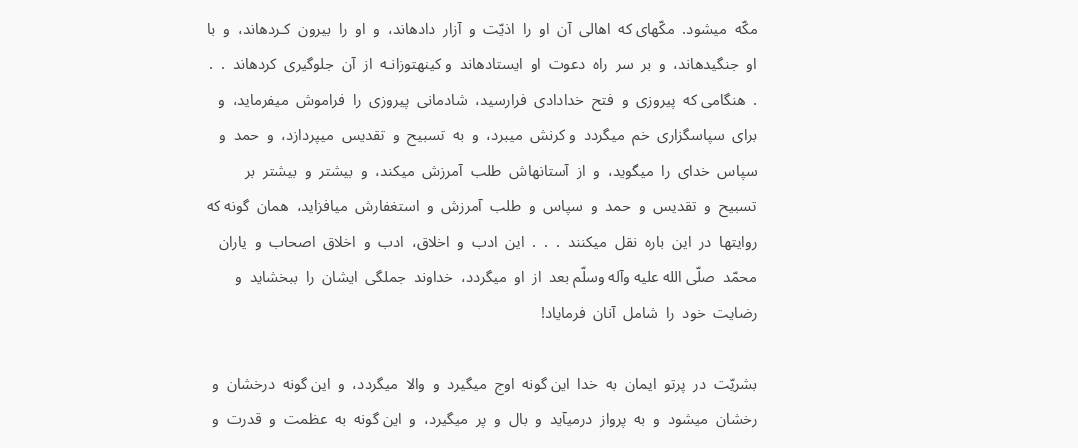مکّه  میشود.  مکّهای که  اهالی  آن  او  را  اذیّت  و  آزار  دادهاند،  و  او  را  بیرون  کـردهاند،  و  با  او  جنگیدهاند،  و  بر  سر  راه  دعوت  او  ایستادهاند  و کینهتوزانـه  از  آن  جلوگیری  کردهاند  .  .  .  هنگامی که  پیروزی  و  فتح  خدادادی  فرارسید،  شادمانی  پیروزی  را  فراموش  میفرماید،  و  برای  سپاسگزاری  خم  میگردد  و کرنش  میبرد،  و  به  تسبیح  و  تقدیس  میپردازد،  و  حمد  و  سپاس  خدای  را  میگوید،  و  از  آستانهاش  طلب  آمرزش  میکند،  و  بیشتر  و  بیشتر  بر تسبیح  و  تقدیس  و  حمد  و  سپاس  و  طلب  آمرزش  و  استغفارش  میافزاید،  همان  گونه که  روایتها  در  این  باره  نقل  میکنند  .  .  .  این  ادب  و  اخلاق،  ادب  و  اخلاق  اصحاب  و  یاران  محمّد  صلّی الله علیه وآله وسلّم بعد  از  او  میگردد،  خداوند  جملگی  ایشان  را  ببخشاید  و  رضایت  خود  را  شامل  آنان  فرمایاد!

بشریّت  در  پرتو  ایمان  به  خدا  این گونه  اوج  میگیرد  و  والا  میگردد،  و  این گونه  درخشان  و  رخشان  میشود  و  به  پرواز  درمیآید  و  بال  و  پر  میگیرد،  و  این گونه  به  عظمت  و  قدرت  و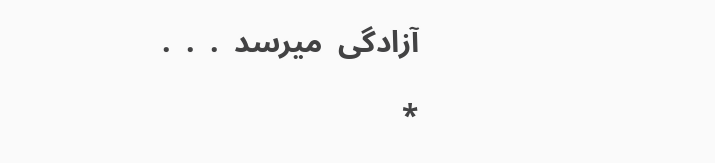آزادگی  میرسد  .  .  .

*